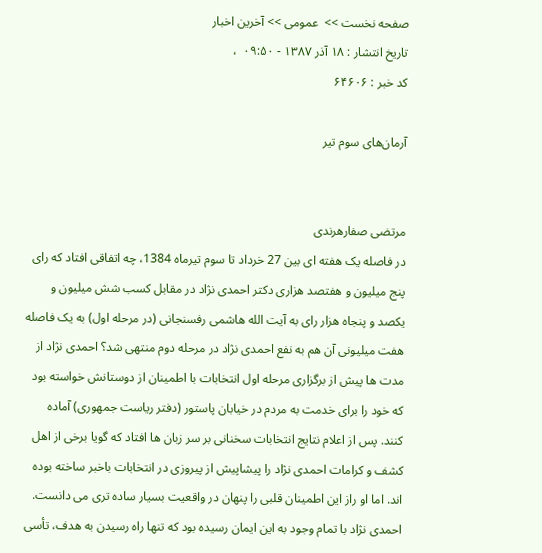صفحه نخست >>  عمومی >> آخرین اخبار
تاریخ انتشار : ۱۸ آذر ۱۳۸۷ - ۰۹:۵۰  ،
کد خبر : ۶۴۶۰۶

آرمان‌های سوم تیر


مرتضى صفارهرندى
در فاصله یک هفته ای بین 27 خرداد تا سوم تیرماه 1384، چه اتفاقی افتاد که رای پنج میلیون و هفتصد هزاری دکتر احمدی نژاد در مقابل کسب شش میلیون و یکصد و پنجاه هزار رای به آیت الله هاشمی رفسنجانی (در مرحله اول) به یک فاصله هفت میلیونی آن هم به نفع احمدی نژاد در مرحله دوم منتهی شد؟ احمدی نژاد از مدت ها پیش از برگزاری مرحله اول انتخابات با اطمینان از دوستانش خواسته بود که خود را برای خدمت به مردم در خیابان پاستور (دفتر ریاست جمهوری) آماده کنند. پس از اعلام نتایج انتخابات سخنانی بر سر زبان ها افتاد که گویا برخی از اهل کشف و کرامات احمدی نژاد را پیشاپیش از پیروزی در انتخابات باخبر ساخته بوده اند. اما او راز این اطمینان قلبی را پنهان در واقعیت بسیار ساده تری می دانست.
احمدی نژاد با تمام وجود به این ایمان رسیده بود که تنها راه رسیدن به هدف، تأسی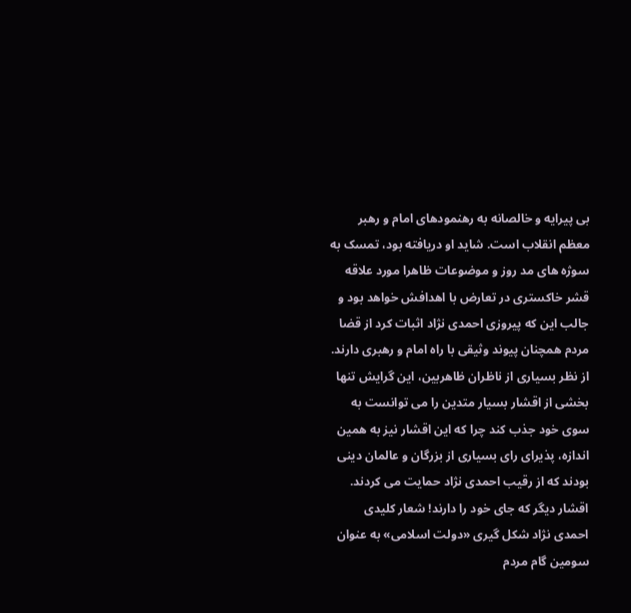بی پیرایه و خالصانه به رهنمودهای امام و رهبر معظم انقلاب است. شاید او دریافته بود، تمسک به سوژه های مد روز و موضوعات ظاهرا مورد علاقه قشر خاکستری در تعارض با اهدافش خواهد بود و جالب این که پیروزی احمدی نژاد اثبات کرد از قضا مردم همچنان پیوند وثیقی با راه امام و رهبری دارند. از نظر بسیاری از ناظران ظاهربین، این گرایش تنها بخشی از اقشار بسیار متدین را می توانست به سوی خود جذب کند چرا که این اقشار نیز به همین اندازه، پذیرای رای بسیاری از بزرگان و عالمان دینی بودند که از رقیب احمدی نژاد حمایت می کردند. اقشار دیگر که جای خود را دارند! شعار کلیدی احمدی نژاد شکل گیری «دولت اسلامی» به عنوان سومین گام مردم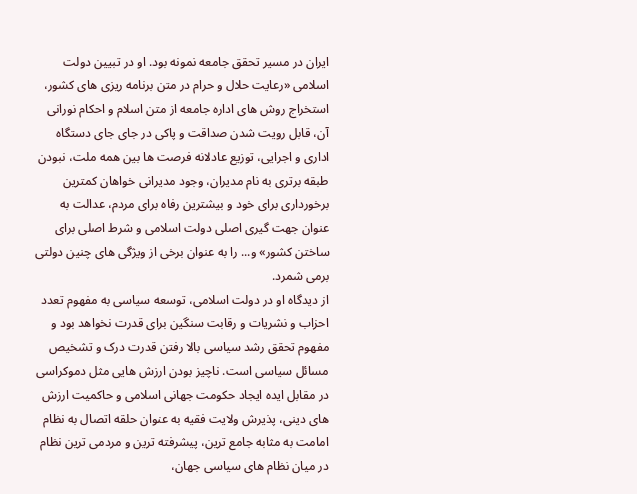ایران در مسیر تحقق جامعه نمونه بود. او در تبیین دولت اسلامی «رعایت حلال و حرام در متن برنامه ریزی های کشور، استخراج روش های اداره جامعه از متن اسلام و احکام نورانی آن، قابل رویت شدن صداقت و پاکی در جای جای دستگاه اداری و اجرایی، توزیع عادلانه فرصت ها بین همه ملت، نبودن طبقه برتری به نام مدیران، وجود مدیرانی خواهان کمترین برخورداری برای خود و بیشترین رفاه برای مردم، عدالت به عنوان جهت گیری اصلی دولت اسلامی و شرط اصلی برای ساختن کشور» و... را به عنوان برخی از ویژگی های چنین دولتی برمی شمرد.
از دیدگاه او در دولت اسلامی، توسعه سیاسی به مفهوم تعدد احزاب و نشریات و رقابت سنگین برای قدرت نخواهد بود و مفهوم تحقق رشد سیاسی بالا رفتن قدرت درک و تشخیص مسائل سیاسی است. ناچیز بودن ارزش هایی مثل دموکراسی در مقابل ایده ایجاد حکومت جهانی اسلامی و حاکمیت ارزش های دینی، پذیرش ولایت فقیه به عنوان حلقه اتصال به نظام امامت به مثابه جامع ترین، پیشرفته ترین و مردمی ترین نظام در میان نظام های سیاسی جهان،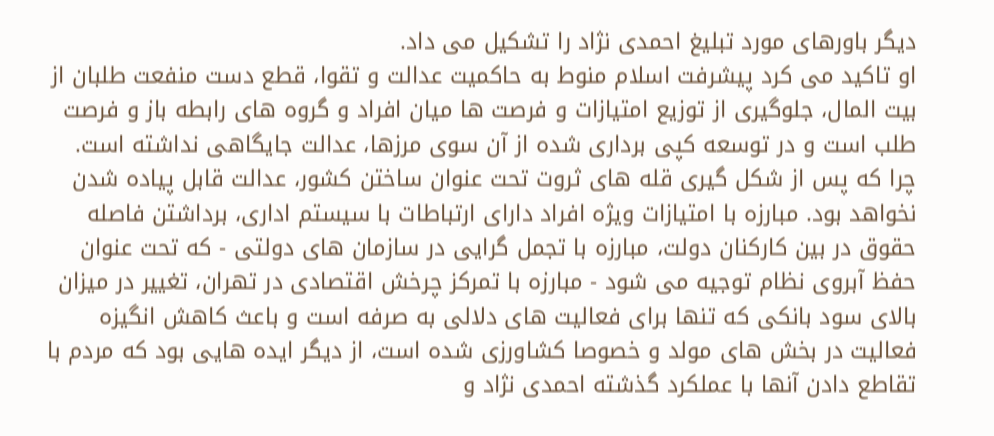دیگر باورهای مورد تبلیغ احمدی نژاد را تشکیل می داد.
او تاکید می کرد پیشرفت اسلام منوط به حاکمیت عدالت و تقوا، قطع دست منفعت طلبان از بیت المال، جلوگیری از توزیع امتیازات و فرصت ها میان افراد و گروه های رابطه باز و فرصت طلب است و در توسعه کپی برداری شده از آن سوی مرزها، عدالت جایگاهی نداشته است. چرا که پس از شکل گیری قله های ثروت تحت عنوان ساختن کشور، عدالت قابل پیاده شدن نخواهد بود. مبارزه با امتیازات ویژه افراد دارای ارتباطات با سیستم اداری، برداشتن فاصله حقوق در بین کارکنان دولت، مبارزه با تجمل گرایی در سازمان های دولتی - که تحت عنوان حفظ آبروی نظام توجیه می شود - مبارزه با تمرکز چرخش اقتصادی در تهران، تغییر در میزان بالای سود بانکی که تنها برای فعالیت های دلالی به صرفه است و باعث کاهش انگیزه فعالیت در بخش های مولد و خصوصا کشاورزی شده است، از دیگر ایده هایی بود که مردم با تقاطع دادن آنها با عملکرد گذشته احمدی نژاد و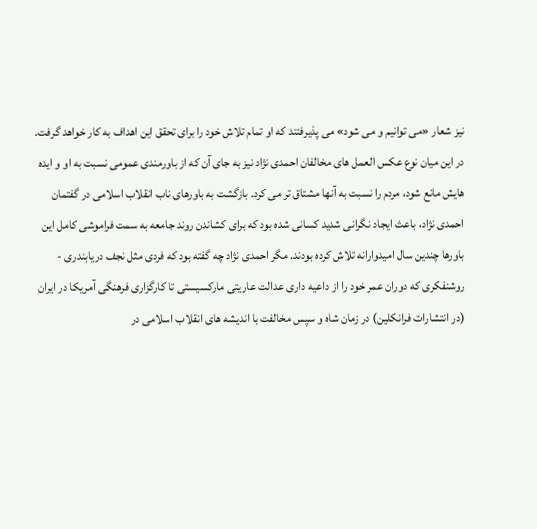نیز شعار «می توانیم و می شود» می پذیرفتند که او تمام تلاش خود را برای تحقق این اهداف به کار خواهد گرفت.
در این میان نوع عکس العمل های مخالفان احمدی نژاد نیز به جای آن که از باورمندی عمومی نسبت به او و ایده هایش مانع شود، مردم را نسبت به آنها مشتاق تر می کرد. بازگشت به باورهای ناب انقلاب اسلامی در گفتمان احمدی نژاد، باعث ایجاد نگرانی شدید کسانی شده بود که برای کشاندن روند جامعه به سمت فراموشی کامل این باورها چندین سال امیدوارانه تلاش کرده بودند. مگر احمدی نژاد چه گفته بود که فردی مثل نجف دریابندری - روشنفکری که دوران عمر خود را از داعیه داری عدالت عاریتی مارکسیستی تا کارگزاری فرهنگی آمریکا در ایران (در انتشارات فرانکلین) در زمان شاه و سپس مخالفت با اندیشه های انقلاب اسلامی در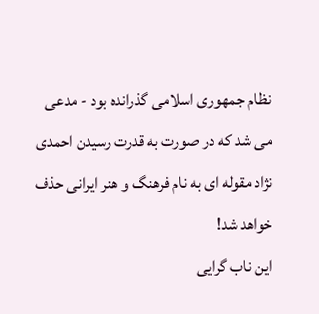نظام جمهوری اسلامی گذرانده بود - مدعی می شد که در صورت به قدرت رسیدن احمدی نژاد مقوله ای به نام فرهنگ و هنر ایرانی حذف خواهد شد!
این ناب گرایی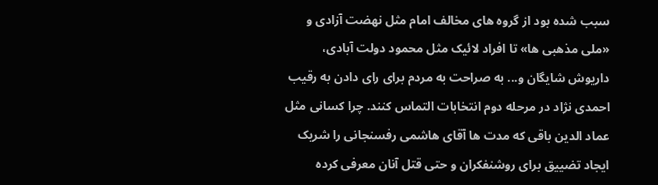سبب شده بود از گروه های مخالف امام مثل نهضت آزادی و «ملی مذهبی ها» تا افراد لائیک مثل محمود دولت آبادی، داریوش شایگان و... به صراحت به مردم برای رای دادن به رقیب احمدی نژاد در مرحله دوم انتخابات التماس کنند. چرا کسانی مثل عماد الدین باقی که مدت ها آقای هاشمی رفسنجانی را شریک ایجاد تضییق برای روشنفکران و حتی قتل آنان معرفی کرده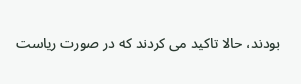بودند، حالا تاکید می کردند که در صورت ریاست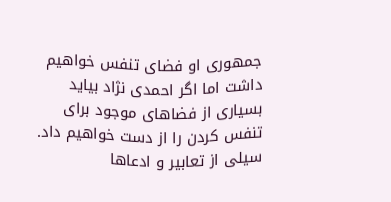جمهوری او فضای تنفس خواهیم داشت اما اگر احمدی نژاد بیاید بسیاری از فضاهای موجود برای تنفس کردن را از دست خواهیم داد.
سیلی از تعابیر و ادعاها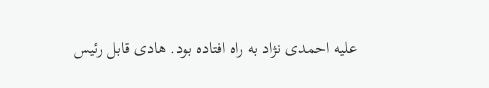علیه احمدی نژاد به راه افتاده بود. هادی قابل رئیس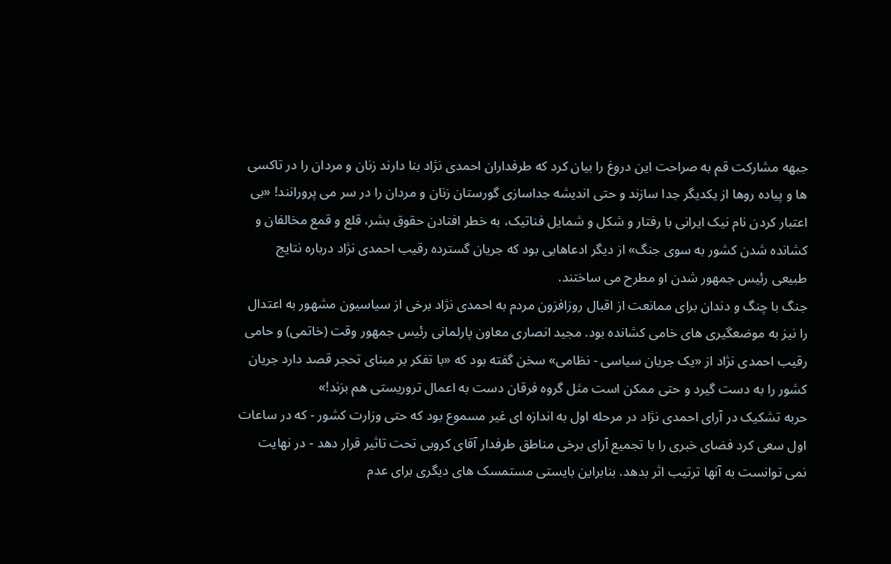جبهه مشارکت قم به صراحت این دروغ را بیان کرد که طرفداران احمدی نژاد بنا دارند زنان و مردان را در تاکسی ها و پیاده روها از یکدیگر جدا سازند و حتی اندیشه جداسازی گورستان زنان و مردان را در سر می پرورانند! «بی اعتبار کردن نام نیک ایرانی با رفتار و شکل و شمایل فناتیک، به خطر افتادن حقوق بشر، قلع و قمع مخالفان و کشانده شدن کشور به سوی جنگ» از دیگر ادعاهایی بود که جریان گسترده رقیب احمدی نژاد درباره نتایج طبیعی رئیس جمهور شدن او مطرح می ساختند.
جنگ با چنگ و دندان برای ممانعت از اقبال روزافزون مردم به احمدی نژاد برخی از سیاسیون مشهور به اعتدال را نیز به موضعگیری های خامی کشانده بود. مجید انصاری معاون پارلمانی رئیس جمهور وقت (خاتمی) و حامی رقیب احمدی نژاد از «یک جریان سیاسی - نظامی» سخن گفته بود که «با تفکر بر مبنای تحجر قصد دارد جریان کشور را به دست گیرد و حتی ممکن است مثل گروه فرقان دست به اعمال تروریستی هم بزند!»
حربه تشکیک در آرای احمدی نژاد در مرحله اول به اندازه ای غیر مسموع بود که حتی وزارت کشور - که در ساعات اول سعی کرد فضای خبری را با تجمیع آرای برخی مناطق طرفدار آقای کروبی تحت تاثیر قرار دهد - در نهایت نمی توانست به آنها ترتیب اثر بدهد. بنابراین بایستی مستمسک های دیگری برای عدم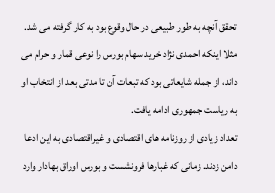تحقق آنچه به طور طبیعی در حال وقوع بود به کار گرفته می شد.
مثلا اینکه احمدی نژاد خرید سهام بورس را نوعی قمار و حرام می داند، از جمله شایعاتی بود که تبعات آن تا مدتی بعد از انتخاب او به ریاست جمهوری ادامه یافت.
تعداد زیادی از روزنامه های اقتصادی و غیراقتصادی به این ادعا دامن زدند. زمانی که غبارها فرونشست و بورس اوراق بهادار وارد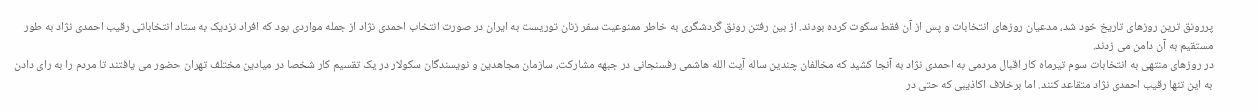پررونق ترین روزهای تاریخ خود شد، مدعیان روزهای انتخابات و پس از آن فقط سکوت کرده بودند. از بین رفتن رونق گردشگری به خاطر ممنوعیت سفر زنان توریست به ایران در صورت انتخاب احمدی نژاد از جمله مواردی بود که افراد نزدیک به ستاد انتخاباتی رقیب احمدی نژاد به طور مستقیم به آن دامن می زدند.
در روزهای منتهی به انتخابات سوم تیرماه کار اقبال مردمی به احمدی نژاد به آنجا کشید که مخالفان چندین ساله آیت الله هاشمی رفسنجانی در جبهه مشارکت، سازمان مجاهدین و نویسندگان سکولار در یک تقسیم کار شخصا در میادین مختلف تهران حضور می یافتند تا مردم را به رای دادن به این تنها رقیب احمدی نژاد متقاعد کنند. اما برخلاف اکاذیبی که حتی در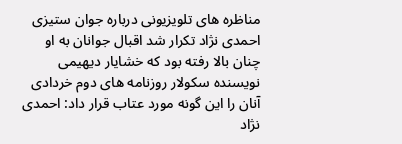مناظره های تلویزیونی درباره جوان ستیزی احمدی نژاد تکرار شد اقبال جوانان به او چنان بالا رفته بود که خشایار دیهیمی نویسنده سکولار روزنامه های دوم خردادی آنان را این گونه مورد عتاب قرار داد: احمدی نژاد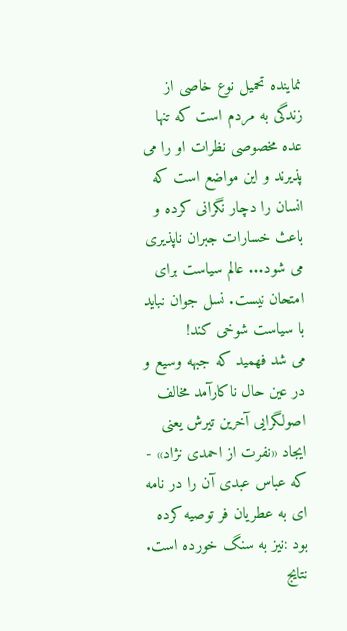نماینده تحمیل نوع خاصی از زندگی به مردم است که تنها عده مخصوصی نظرات او را می پذیرند و این مواضع است که انسان را دچار نگرانی کرده و باعث خسارات جبران ناپذیری می شود... عالم سیاست برای امتحان نیست. نسل جوان نباید با سیاست شوخی کند!
می شد فهمید که جبهه وسیع و در عین حال ناکارآمد مخالف اصولگرایی آخرین تیرش یعنی ایجاد «نفرت از احمدی نژاد» - که عباس عبدی آن را در نامه ای به عطریان فر توصیه کرده بود :نیز به سنگ خورده است.
نتایج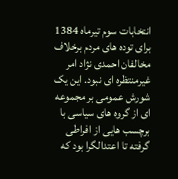انتخابات سوم تیرماه 1384 برای توده های مردم برخلاف مخالفان احمدی نژاد امر غیرمنتظره ای نبود. این یک شورش عمومی بر مجموعه ای از گروه های سیاسی با برچسب هایی از افراطی گرفته تا اعتدالگرا بود که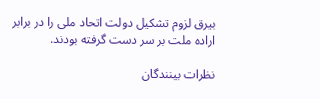بیرق لزوم تشکیل دولت اتحاد ملی را در برابر اراده ملت بر سر دست گرفته بودند.

نظرات بینندگان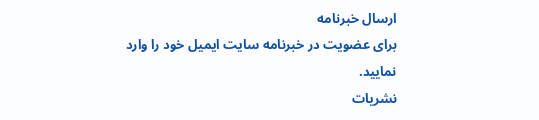ارسال خبرنامه
برای عضویت در خبرنامه سایت ایمیل خود را وارد نمایید.
نشریات